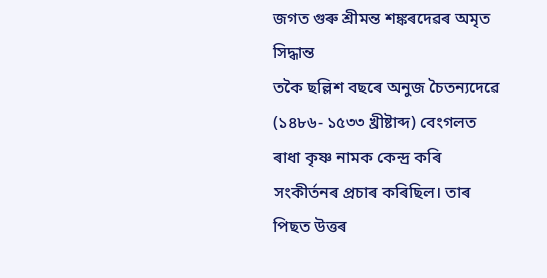জগত গুৰু শ্ৰীমন্ত শঙ্কৰদেৱৰ অমৃত সিদ্ধান্ত
তকৈ ছল্লিশ বছৰে অনুজ চৈতন্যদেৱে (১৪৮৬- ১৫৩৩ খ্ৰীষ্টাব্দ) বেংগলত ৰাধা কৃষ্ণ নামক কেন্দ্ৰ কৰি সংকীৰ্তনৰ প্ৰচাৰ কৰিছিল। তাৰ পিছত উত্তৰ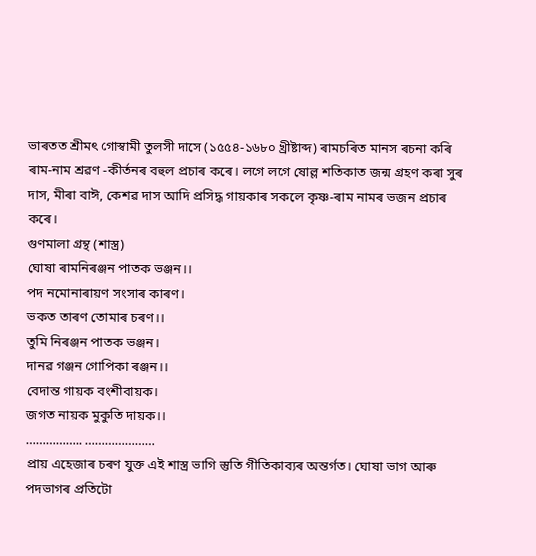ভাৰতত শ্ৰীমৎ গোস্বামী তুলসী দাসে (১৫৫৪-১৬৮০ খ্ৰীষ্টাব্দ) ৰামচৰিত মানস ৰচনা কৰি ৰাম-নাম শ্ৰৱণ -কীৰ্তনৰ বহুল প্ৰচাৰ কৰে। লগে লগে ষোল্ল শতিকাত জন্ম গ্ৰহণ কৰা সুৰ দাস, মীৰা বাঈ, কেশৱ দাস আদি প্ৰসিদ্ধ গায়কাৰ সকলে কৃষ্ণ-ৰাম নামৰ ভজন প্ৰচাৰ কৰে।
গুণমালা গ্ৰন্থ (শাস্ত্ৰ)
ঘোষা ৰামনিৰঞ্জন পাতক ভঞ্জন।।
পদ নমোনাৰায়ণ সংসাৰ কাৰণ।
ভকত তাৰণ তোমাৰ চৰণ।।
তুমি নিৰঞ্জন পাতক ভঞ্জন।
দানৱ গঞ্জন গোপিকা ৰঞ্জন।।
বেদান্ত গায়ক বংশীবায়ক।
জগত নায়ক মুকুতি দায়ক।।
…………….. …………………
প্ৰায় এহেজাৰ চৰণ যুক্ত এই শাস্ত্ৰ ভাগি স্তুতি গীতিকাব্যৰ অন্তৰ্গত। ঘোষা ভাগ আৰু পদভাগৰ প্ৰতিটো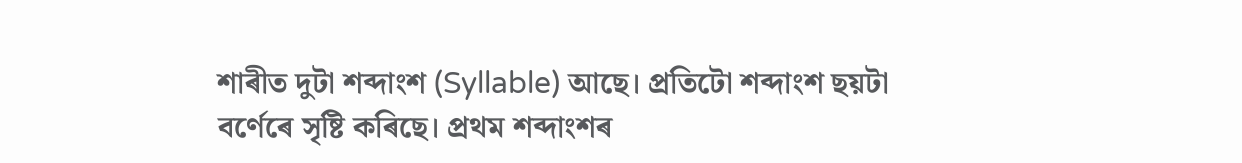শাৰীত দুটা শব্দাংশ (Syllable) আছে। প্ৰতিটো শব্দাংশ ছয়টা বৰ্ণেৰে সৃষ্টি কৰিছে। প্ৰথম শব্দাংশৰ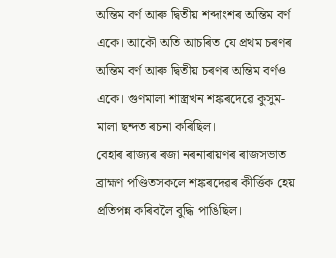অন্তিম বৰ্ণ আৰু দ্বিতীয় শব্দাংশৰ অন্তিম বৰ্ণ একে। আকৌ অতি আচৰিত যে প্ৰথম চৰণৰ অন্তিম বৰ্ণ আৰু দ্বিতীয় চৰণৰ অন্তিম বৰ্ণও একে। গুণমালা শাস্ত্ৰখন শঙ্কৰদেৱে কুসুম- মালা ছন্দত ৰচনা কৰিছিল।
বেহাৰ ৰাজ্যৰ ৰজা নৰনাৰায়ণৰ ৰাজসভাত ব্ৰাহ্মণ পণ্ডিতসকলে শঙ্কৰদেৱৰ কীৰ্ত্তিক হেয় প্ৰতিপন্ন কৰিবলৈ বুদ্ধি পাঙিছিল।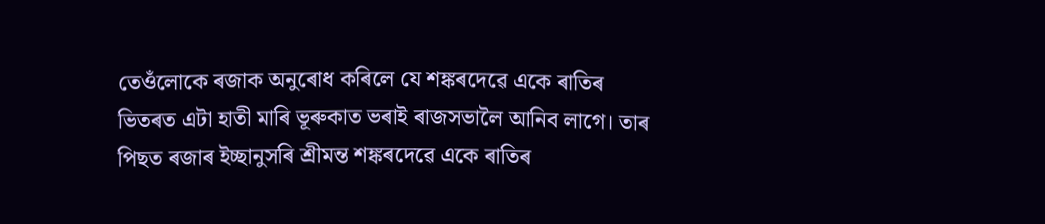তেওঁলোকে ৰজাক অনুৰোধ কৰিলে যে শঙ্কৰদেৱে একে ৰাতিৰ ভিতৰত এটা হাতী মাৰি ভূৰুকাত ভৰাই ৰাজসভালৈ আনিব লাগে। তাৰ পিছত ৰজাৰ ইচ্ছানুসৰি শ্ৰীমন্ত শঙ্কৰদেৱে একে ৰাতিৰ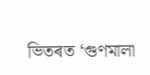ভিতৰত ‘গুণমালা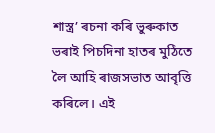শাস্ত্ৰ’ ৰচনা কৰি ভুৰুকাত ভৰাই পিচদিনা হাতৰ মুঠিতে লৈ আহি ৰাজসভাত আবৃত্তি কৰিলে। এই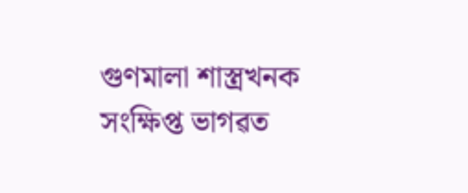গুণমালা শাস্ত্ৰখনক সংক্ষিপ্ত ভাগৱত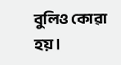বুলিও কোৱা হয়।